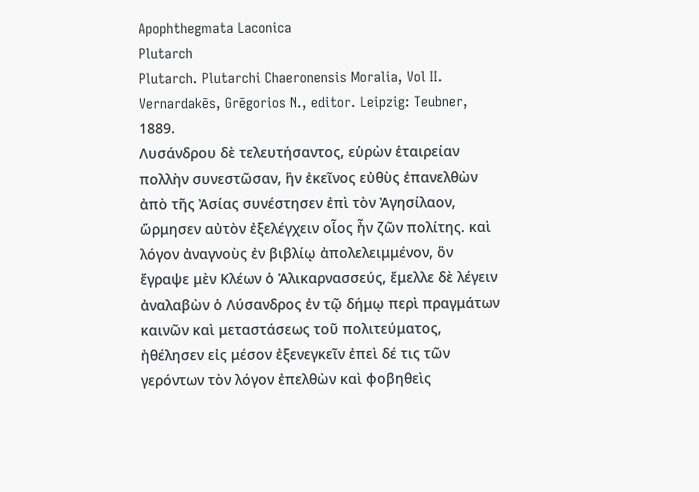Apophthegmata Laconica
Plutarch
Plutarch. Plutarchi Chaeronensis Moralia, Vol II. Vernardakēs, Grēgorios N., editor. Leipzig: Teubner, 1889.
Λυσάνδρου δὲ τελευτήσαντος, εὑρὼν ἑταιρείαν πολλὴν συνεστῶσαν, ἣν ἐκεῖνος εὐθὺς ἐπανελθὼν ἀπὸ τῆς Ἀσίας συνέστησεν ἐπὶ τὸν Ἀγησίλαον, ὥρμησεν αὐτὸν ἐξελέγχειν οἷος ἦν ζῶν πολίτης. καὶ λόγον ἀναγνοὺς ἐν βιβλίῳ ἀπολελειμμένον, ὃν ἔγραψε μὲν Κλέων ὁ Ἁλικαρνασσεύς, ἔμελλε δὲ λέγειν ἀναλαβὼν ὁ Λύσανδρος ἐν τῷ δήμῳ περὶ πραγμάτων καινῶν καὶ μεταστάσεως τοῦ πολιτεύματος, ἠθέλησεν εἰς μέσον ἐξενεγκεῖν ἐπεὶ δέ τις τῶν γερόντων τὸν λόγον ἐπελθὼν καὶ φοβηθεὶς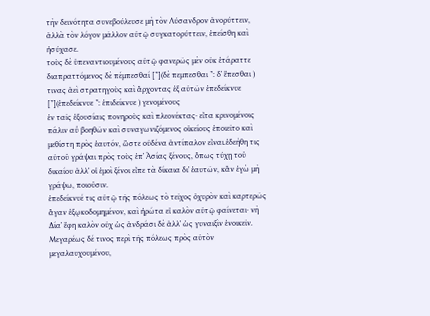τὴν δεινότητα συνεβούλευσε μὴ τὸν Λύσανδρον ἀνορύττειν, ἀλλὰ τὸν λόγον μᾶλλον αὐτῷ συγκατορύττειν, ἐπείσθη καὶ ἡσύχασε.
τοὺς δὲ ὑπεναντιουμένους αὐτῷ φανερῶς μὲν οὐκ ἐτάραττε διαπραττόμενος δὲ πέμπεσθαί [*](δὲ πεμπεσθαι *: δʼ ἕπεσθαι ) τινας ἀεὶ στρατηγοὺς καὶ ἄρχοντας ἐξ αὐτῶν ἐπεδείκνυε [*](ἐπεδείκνυε *: ἐπιδείκνυε ) γενομένους
ἐν ταῖς ἐξουσίαις πονηροὺς καὶ πλεονέκτας· εἶτα κρινομένοις πάλιν αὖ βοηθῶν καὶ συναγωνιζόμενος οἰκείους ἐποιεῖτο καὶ μεθίστη πρὸς ἑαυτόν, ὥστε οὐδένα ἀντίπαλον εἶναι.ἐδεήθη τις αὐτοῦ γράψαι πρὸς τοὺς ἐπʼ Ἀσίας ξένους, ὅπως τύχῃ τοῦ δικαίου ἀλλʼ οἱ ἐμοὶ ξένοι εἶπε τὰ δίκαια διʼ ἑαυτῶν, κἂν ἐγὼ μὴ γράψω, ποιοῦσιν.
ἐπεδείκνυέ τις αὐτῷ τῆς πόλεως τὸ τεῖχος ὀχυρὸν καὶ καρτερῶς ἄγαν ἐξῳκοδομημένον, καὶ ἠρώτα εἰ καλὸν αὐτῷ φαίνεται· νὴ Δίαʼ ἔφη καλὸν οὐχ ὡς ἀνδράσι δὲ ἀλλʼ ὡς γυναιξὶν ἐνοικεῖν.
Μεγαρέως δέ τινος περὶ τῆς πόλεως πρὸς αὐτὸν μεγαλαυχουμένου,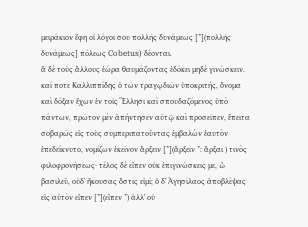μειράκιον ἔφη οἱ λόγοι σου πολλῆς δυνάμεως [*](πολλῆς δυνάμεως] πόλεως Cobetus) δέονται.
ἃ δὲ τοὺς ἄλλους ἑώρα θαυμάζοντας ἐδόκει μηδὲ γινώσκειν. καί ποτε Καλλιππίδης ὁ τῶν τραγῳδιῶν ὑποκριτής, ὄνομα καὶ δόξαν ἔχων ἐν τοῖς Ἕλλησι καὶ σπουδαζόμενος ὑπὸ πάντων, πρῶτον μὲν ἀπήντησεν αὐτῷ καὶ προσεῖπεν, ἔπειτα σοβαρῶς εἰς τοὺς συμπεριπατοῦντας ἐμβαλὼν ἑαυτὸν ἐπεδείκνυτο, νομίζων ἐκεῖνον ἄρξειν [*](ἄρξειν *: ἄρξαι ) τινὸς φιλοφρονήσεως· τέλος δὲ εἶπεν οὐκ ἐπιγινώσκεις με, ὦ βασιλεῦ, οὐδʼ ἤκουσας ὅστις εἰμί; ὁ δʼ Ἀγησίλαος ἀποβλέψας εἰς αὐτὸν εἶπεν [*](εἶπεν *) ἀλλʼ οὐ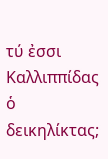τύ ἐσσι Καλλιππίδας ὁ δεικηλίκτας;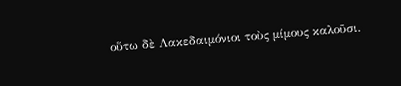οὕτω δὲ Λακεδαιμόνιοι τοὺς μίμους καλοῦσι.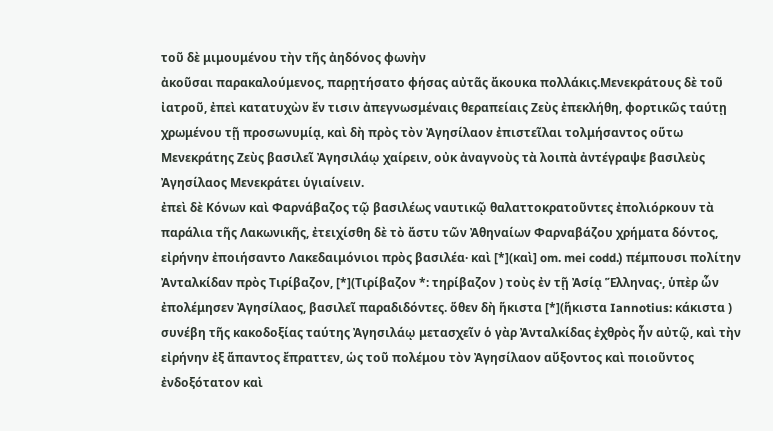τοῦ δὲ μιμουμένου τὴν τῆς ἀηδόνος φωνὴν
ἀκοῦσαι παρακαλούμενος, παρῃτήσατο φήσας αὐτᾶς ἄκουκα πολλάκις.Μενεκράτους δὲ τοῦ ἰατροῦ, ἐπεὶ κατατυχὼν ἔν τισιν ἀπεγνωσμέναις θεραπείαις Ζεὺς ἐπεκλήθη, φορτικῶς ταύτῃ χρωμένου τῇ προσωνυμίᾳ, καὶ δὴ πρὸς τὸν Ἀγησίλαον ἐπιστεῖλαι τολμήσαντος οὕτω Μενεκράτης Ζεὺς βασιλεῖ Ἀγησιλάῳ χαίρειν, οὐκ ἀναγνοὺς τὰ λοιπὰ ἀντέγραψε βασιλεὺς Ἀγησίλαος Μενεκράτει ὑγιαίνειν.
ἐπεὶ δὲ Κόνων καὶ Φαρνάβαζος τῷ βασιλέως ναυτικῷ θαλαττοκρατοῦντες ἐπολιόρκουν τὰ παράλια τῆς Λακωνικῆς, ἐτειχίσθη δὲ τὸ ἄστυ τῶν Ἀθηναίων Φαρναβάζου χρήματα δόντος, εἰρήνην ἐποιήσαντο Λακεδαιμόνιοι πρὸς βασιλέα· καὶ [*](καὶ] om. mei codd.) πέμπουσι πολίτην Ἀνταλκίδαν πρὸς Τιρίβαζον, [*](Τιρίβαζον *: τηρίβαζον ) τοὺς ἐν τῇ Ἀσίᾳ Ἕλληνας·, ὑπὲρ ὧν ἐπολέμησεν Ἀγησίλαος, βασιλεῖ παραδιδόντες. ὅθεν δὴ ἥκιστα [*](ἥκιστα Iannotius: κάκιστα ) συνέβη τῆς κακοδοξίας ταύτης Ἀγησιλάῳ μετασχεῖν ὁ γὰρ Ἀνταλκίδας ἐχθρὸς ἦν αὐτῷ, καὶ τὴν εἰρήνην ἐξ ἅπαντος ἔπραττεν, ὡς τοῦ πολέμου τὸν Ἀγησίλαον αὔξοντος καὶ ποιοῦντος ἐνδοξότατον καὶ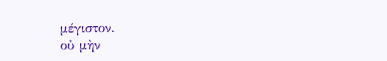μέγιστον.
οὐ μὴν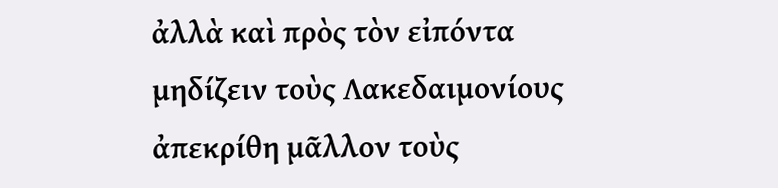ἀλλὰ καὶ πρὸς τὸν εἰπόντα μηδίζειν τοὺς Λακεδαιμονίους ἀπεκρίθη μᾶλλον τοὺς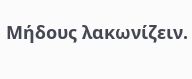Μήδους λακωνίζειν.